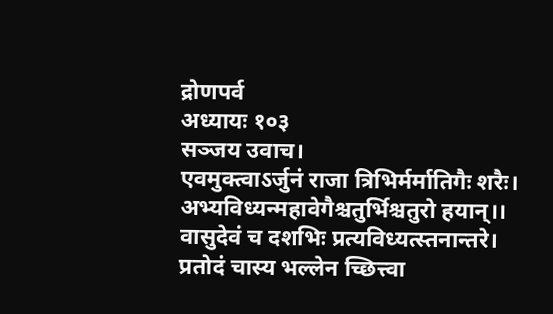द्रोणपर्व
अध्यायः १०३
सञ्जय उवाच।
एवमुक्त्वाऽर्जुनं राजा त्रिभिर्मर्मातिगैः शरैः।
अभ्यविध्यन्महावेगैश्चतुर्भिश्चतुरो हयान्।।
वासुदेवं च दशभिः प्रत्यविध्यत्स्तनान्तरे।
प्रतोदं चास्य भल्लेन च्छित्त्वा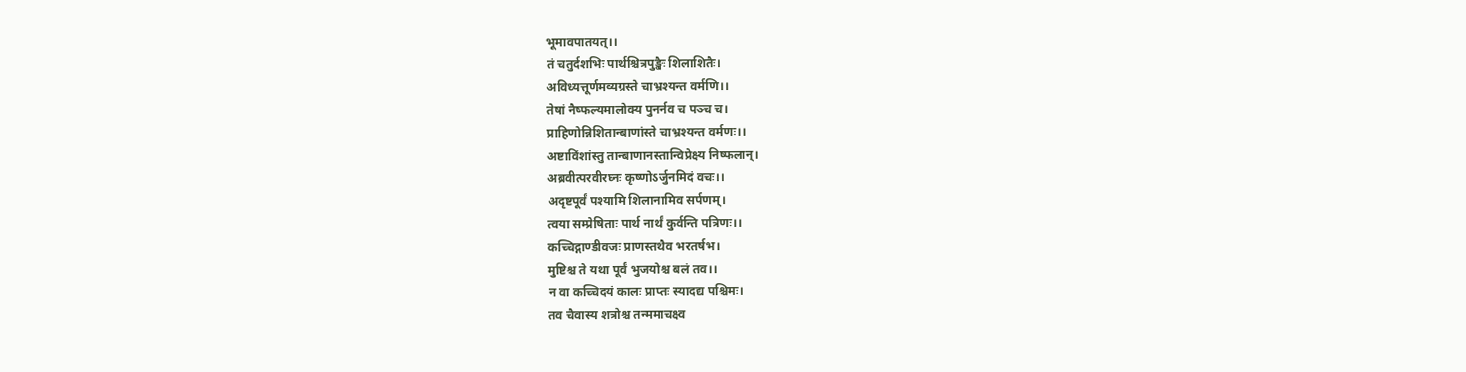भूमावपातयत्।।
तं चतुर्दशभिः पार्थश्चित्रपुङ्खैः शिलाशितैः।
अविध्यत्तूर्णमव्यग्रस्ते चाभ्रश्यन्त वर्मणि।।
तेषां नैष्फल्यमालोक्य पुनर्नव च पञ्च च।
प्राहिणोन्निशितान्बाणांस्ते चाभ्रश्यन्त वर्मणः।।
अष्टाविंशांस्तु तान्बाणानस्तान्विप्रेक्ष्य निष्फलान्।
अब्रवीत्परवीरघ्नः कृष्णोऽर्जुनमिदं वचः।।
अदृष्टपूर्वं पश्यामि शिलानामिव सर्पणम्।
त्वया सम्प्रेषिताः पार्थ नार्थं कुर्वन्ति पत्रिणः।।
कच्चिद्गाण्डीवजः प्राणस्तथैव भरतर्षभ।
मुष्टिश्च ते यथा पूर्वं भुजयोश्च बलं तव।।
न वा कच्चिदयं कालः प्राप्तः स्यादद्य पश्चिमः।
तव चैवास्य शत्रोश्च तन्ममाचक्ष्व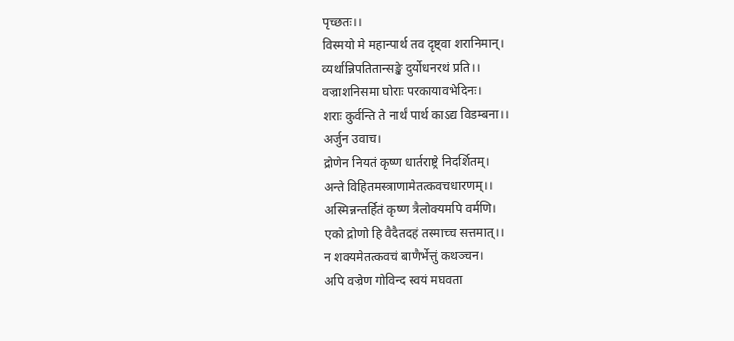पृच्छतः।।
विस्मयो मे महान्पार्थ तव दृष्ट्वा शरानिमान्।
व्यर्थान्निपतितान्सङ्खे दुर्योधनरथं प्रति।।
वज्राशनिसमा घोराः परकायावभेदिनः।
शराः कुर्वन्ति ते नार्थं पार्थ काऽद्य विडम्बना।।
अर्जुन उवाच।
द्रोणेन नियतं कृष्ण धार्तराष्ट्रे निदर्शितम्।
अन्ते विहितमस्त्राणामेतत्कवचधारणम्।।
अस्मिन्नन्तर्हितं कृष्ण त्रैलोक्यमपि वर्मणि।
एको द्रोणो हि वैदैतदहं तस्माच्च सत्तमात्।।
न शक्यमेतत्कवचं बाणैर्भेत्तुं कथञ्चन।
अपि वज्रेण गोविन्द स्वयं मघवता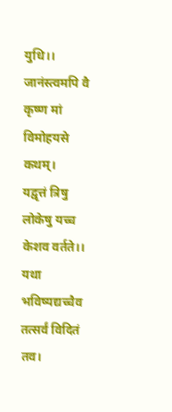युधि।।
जानंस्त्वमपि वै कृष्ण मां विमोहयसे कथम्।
यद्वृत्तं त्रिषु लोकेषु यच्च केशव वर्तते।।
यथा भविष्यद्यच्चैव तत्सर्वं विदितं तव।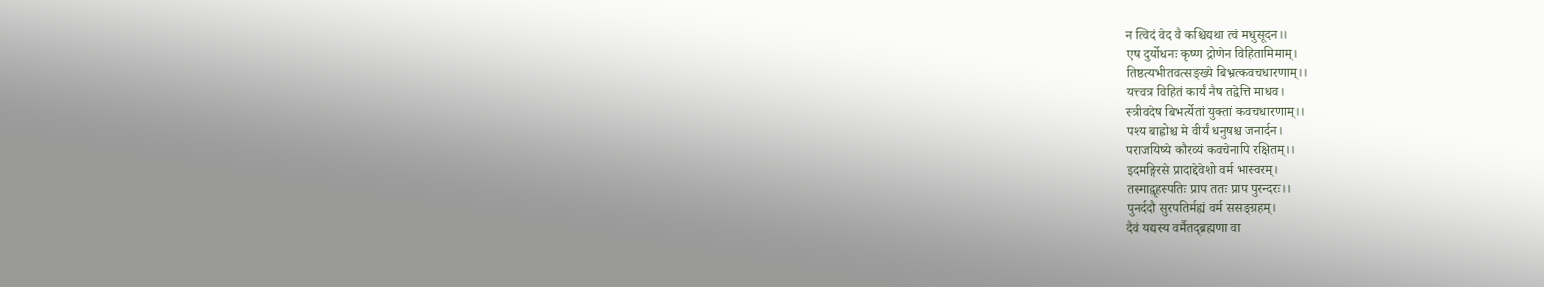न त्विदं वेद वै कश्चिद्यथा त्वं मधुसूदन।।
एष दुर्योधनः कृष्ण द्रोणेन विहितामिमाम्।
तिष्ठत्यभीतवत्सङ्ख्ये बिभ्रत्कवचधारणाम्।।
यत्त्वत्र विहितं कार्यं नैष तद्वेत्ति माधव।
स्त्रीवदेष बिभर्त्येतां युक्तां कवचधारणाम्।।
पश्य बाह्वोश्च मे वीर्यं धनुषश्च जनार्दन।
पराजयिष्ये कौरव्यं कवचेनापि रक्षितम्।।
इदमङ्गिरसे प्रादाद्देवेशो वर्म भास्वरम्।
तस्माद्वृहस्पतिः प्राप ततः प्राप पुरन्दरः।।
पुनर्ददौ सुरपतिर्मह्यं वर्म ससङ्ग्रहम्।
दैवं यद्यस्य वर्मैतद्ब्रह्मणा वा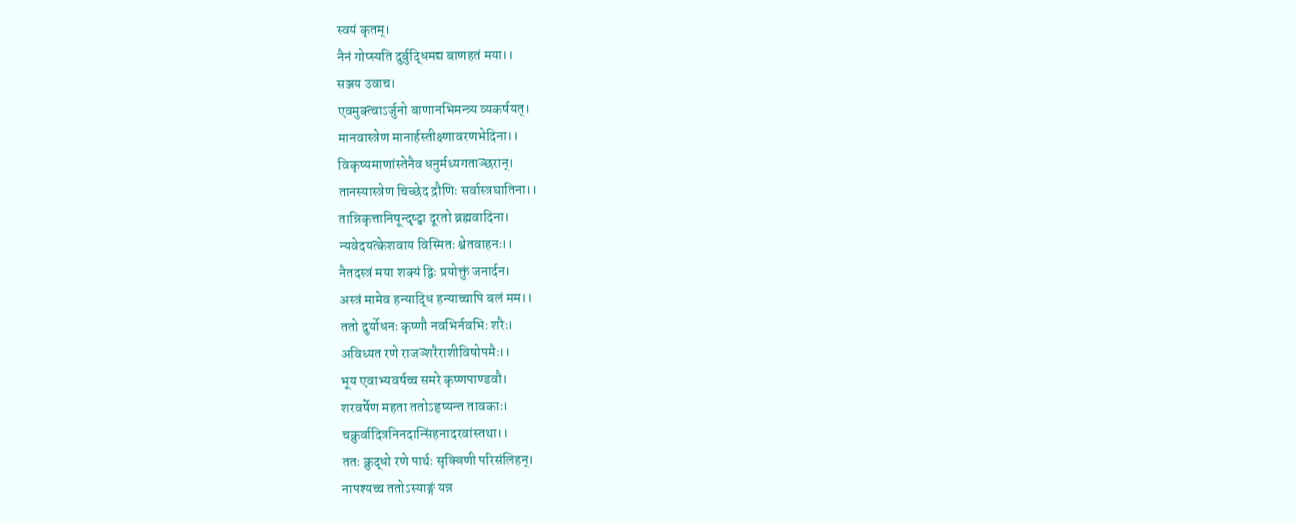स्वयं कृतम्।
नैनं गोप्स्यति दुर्बुद्धिमद्य बाणहतं मया।।
सञ्जय उवाच।
एवमुक्त्वाऽर्जुनो बाणानभिमन्त्र्य व्यकर्षयत्।
मानवास्त्रेण मानार्हस्तीक्ष्णावरणभेदिना।।
विकृष्यमाणांस्तेनैव धनुर्मध्यगताञ्छरान्।
तानस्यास्त्रेण चिच्छेद द्रौणिः सर्वास्त्रघातिना।।
तान्निकृत्तानिषून्दृष्ट्वा दूरतो ब्रह्मवादिना।
न्यवेदयत्केशवाय विस्मितः श्वेतवाहनः।।
नैतदस्त्रं मया शक्यं द्विः प्रयोक्तुं जनार्दन।
अस्त्रं मामेव हन्याद्धि हन्याच्चापि बलं मम।।
ततो दुर्योधनः कृष्णौ नवभिर्नवभिः शरैः।
अविध्यत रणे राजञ्शरैराशीविषोपमैः।।
भूय एवाभ्यवर्षच्च समरे कृष्णपाण्डवौ।
शरवर्षेण महता ततोऽहृष्यन्त तावकाः।
चक्रुर्वादित्रनिनदान्सिंहनादरवांस्तथा।।
ततः क्रुद्धो रणे पार्थः सृक्विणी परिसंलिहन्।
नापश्यच्च ततोऽस्याङ्गं यन्न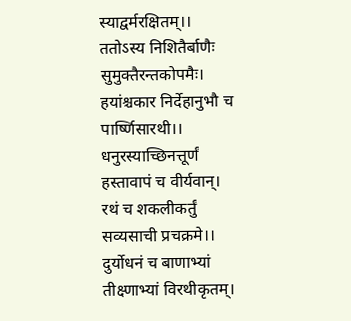स्याद्वर्मरक्षितम्।।
ततोऽस्य निशितैर्बाणैः सुमुक्तैरन्तकोपमैः।
हयांश्चकार निर्देहानुभौ च पार्ष्णिसारथी।।
धनुरस्याच्छिनत्तूर्णं हस्तावापं च वीर्यवान्।
रथं च शकलीकर्तुं सव्यसाची प्रचक्रमे।।
दुर्योधनं च बाणाभ्यां तीक्ष्णाभ्यां विरथीकृतम्।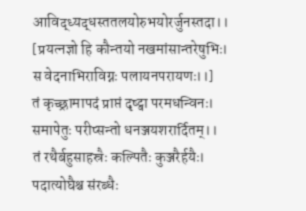आविद्ध्यद्धस्ततलयोरुभयोरर्जुनस्तदा।।
[प्रयत्नज्ञो हि कौन्तयो नखमांसान्तरेषुभिः।
स वेदनाभिराविग्नः पलायनपरायणः।।]
तं कृच्छ्रामापदं प्राप्तं दृष्ट्वा परमधन्विनः।
समापेतुः परीप्सन्तो धनञ्जयशरार्दितम्।।
तं रथैर्बहुसाहस्रैः कल्पितैः कुञ्जरैर्हयैः।
पदात्योघैश्च संरब्धैः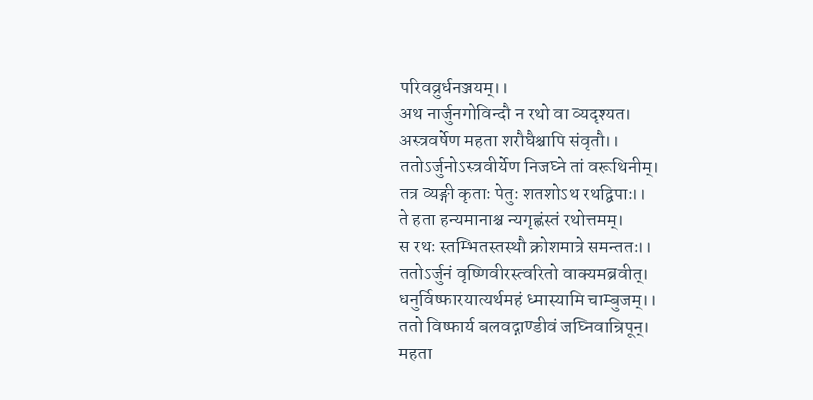परिवव्रुर्धनञ्जयम्।।
अथ नार्जुनगोविन्दौ न रथो वा व्यदृश्यत।
अस्त्रवर्षेण महता शरौघैश्चापि संवृतौ।।
ततोऽर्जुनोऽस्त्रवीर्येण निजघ्ने तां वरूथिनीम्।
तत्र व्यङ्गी कृताः पेतुः शतशोऽथ रथद्विपाः।।
ते हता हन्यमानाश्च न्यगृह्णंस्तं रथोत्तमम्।
स रथः स्तम्भितस्तस्थौ क्रोशमात्रे समन्ततः।।
ततोऽर्जुनं वृष्णिवीरस्त्वरितो वाक्यमब्रवीत्।
धनुर्विष्फारयात्यर्थमहं ध्मास्यामि चाम्बुजम्।।
ततो विष्फार्य बलवद्गाण्डीवं जघ्निवान्रिपून्।
महता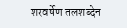शरवर्षेण तलशब्देन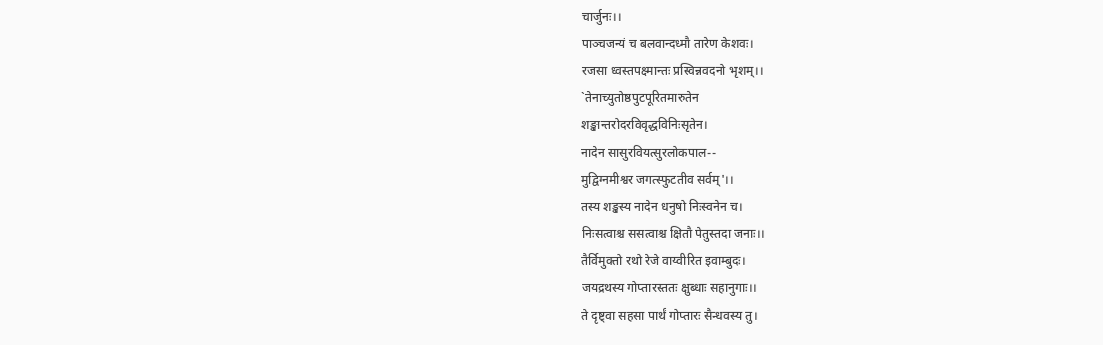चार्जुनः।।
पाञ्चजन्यं च बलवान्दध्मौ तारेण केशवः।
रजसा ध्वस्तपक्ष्मान्तः प्रस्विन्नवदनो भृशम्।।
`तेनाच्युतोष्ठपुटपूरितमारुतेन
शङ्खान्तरोदरविवृद्धविनिःसृतेन।
नादेन सासुरवियत्सुरलोकपाल--
मुद्विग्नमीश्वर जगत्स्फुटतीव सर्वम्'।।
तस्य शङ्खस्य नादेन धनुषो निःस्वनेन च।
निःसत्वाश्च ससत्वाश्च क्षितौ पेतुस्तदा जनाः।।
तैर्विमुक्तो रथो रेजे वाय्वीरित इवाम्बुदः।
जयद्रथस्य गोप्तारस्ततः क्षुब्धाः सहानुगाः।।
ते दृष्ट्वा सहसा पार्थं गोप्तारः सैन्धवस्य तु।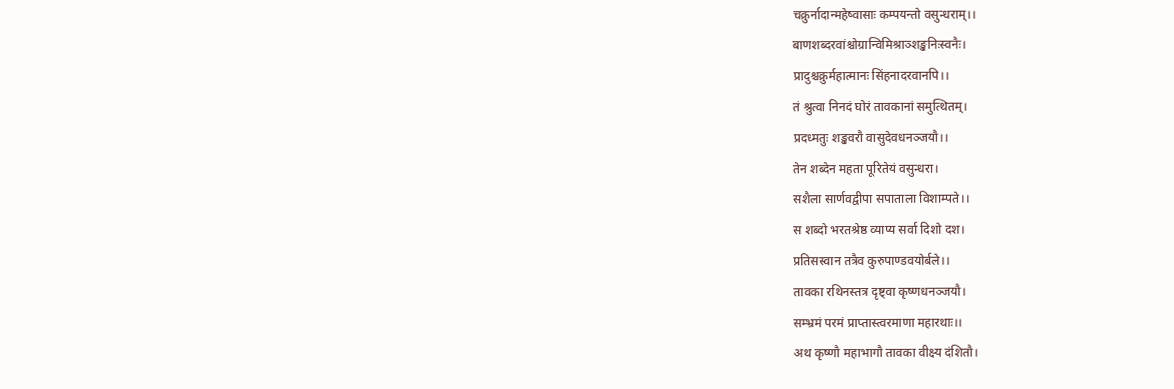चक्रुर्नादान्महेष्वासाः कम्पयन्तो वसुन्धराम्।।
बाणशब्दरवांश्चोग्रान्विमिश्राञ्शङ्खनिःस्वनैः।
प्रादुश्चक्रुर्महात्मानः सिंहनादरवानपि।।
तं श्रुत्वा निनदं घोरं तावकानां समुत्थितम्।
प्रदध्मतुः शङ्खवरौ वासुदेवधनञ्जयौ।।
तेन शब्देन महता पूरितेयं वसुन्धरा।
सशैला सार्णवद्वीपा सपाताला विशाम्पते।।
स शब्दो भरतश्रेष्ठ व्याप्य सर्वा दिशो दश।
प्रतिसस्वान तत्रैव कुरुपाण्डवयोर्बले।।
तावका रथिनस्तत्र दृष्ट्वा कृष्णधनञ्जयौ।
सम्भ्रमं परमं प्राप्तास्त्वरमाणा महारथाः।।
अथ कृष्णौ महाभागौ तावका वीक्ष्य दंशितौ।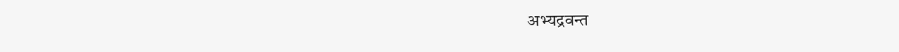अभ्यद्रवन्त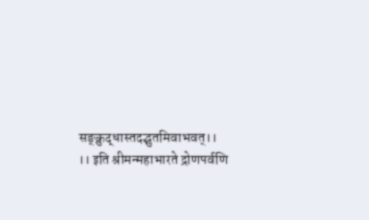सङ्क्रुद्धास्तदद्भुतमिवाभवत्।।
।। इति श्रीमन्महाभारते द्रोणपर्वणि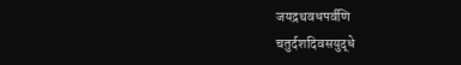जयद्रथवधपर्वणि
चतुर्दशदिवसयुद्धे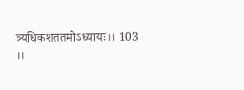त्र्यधिकशततमोऽध्यायः।। 103 ।।